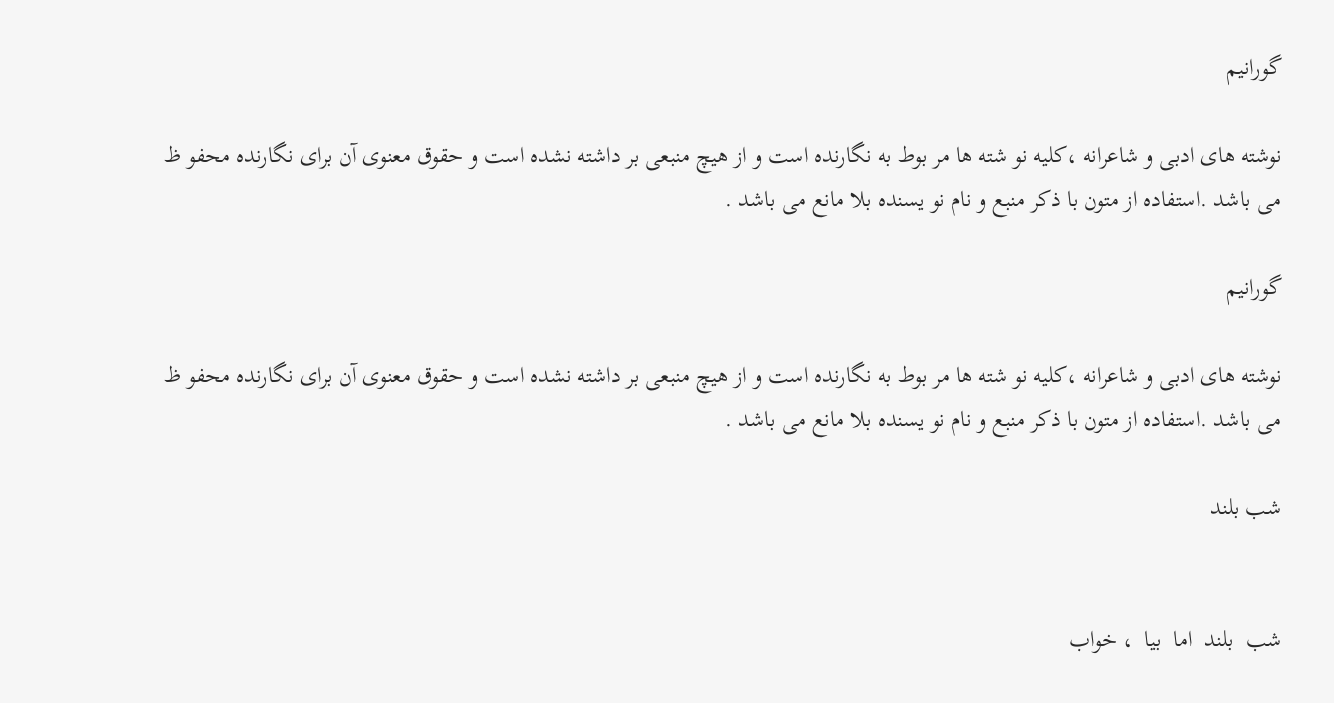گورانیم

نوشته های ادبی و شاعرانه ،کلیه نو شته ها مر بوط به نگارنده است و از هیچ منبعی بر داشته نشده است و حقوق معنوی آن برای نگارنده محفو ظ می باشد .استفاده از متون با ذکر منبع و نام نو یسنده بلا مانع می باشد .

گورانیم

نوشته های ادبی و شاعرانه ،کلیه نو شته ها مر بوط به نگارنده است و از هیچ منبعی بر داشته نشده است و حقوق معنوی آن برای نگارنده محفو ظ می باشد .استفاده از متون با ذکر منبع و نام نو یسنده بلا مانع می باشد .

شب بلند


شب  بلند  اما  بیا  ، خواب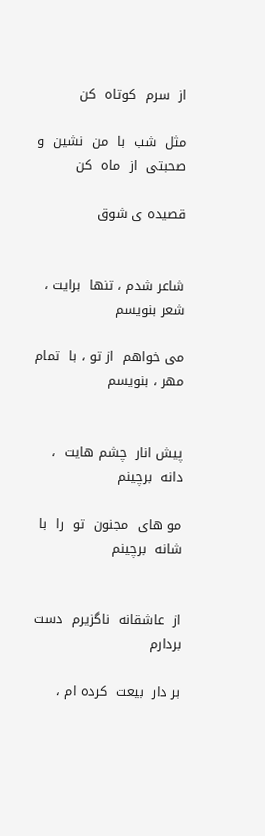از  سرم  کوتاه  کن

مثل  شب  با  من  نشین  و  صحبتی  از  ماه  کن

قصیده ی شوق


شاعر شدم ، تنها  برایت ، شعر بنویسم

می خواهم  از تو ، با  تمام  مهر ، بنویسم


پیش انار  چشم هایت  ،  دانه  برچینم

مو های  مجنون  تو  را  با  شانه  برچینم


از  عاشقانه  ناگزیرم  دست  بردارم

بر دار  بیعت  کرده ام ،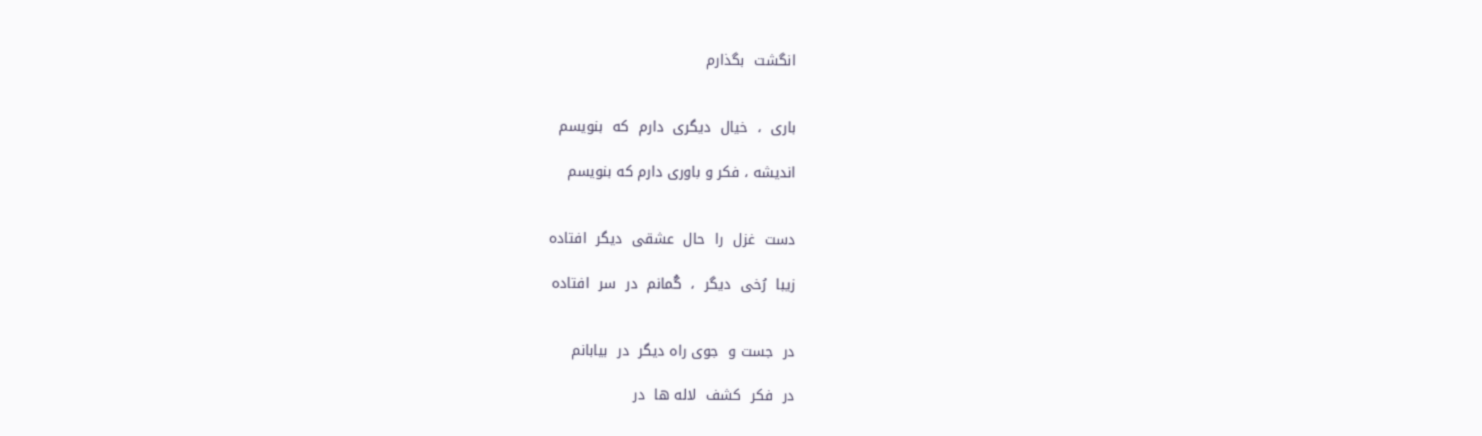انگشت  بگذارم


باری  ،  خیال  دیگری  دارم  که  بنویسم

اندیشه ، فکر و باوری دارم که بنویسم


دست  غزل  را  حال  عشقی  دیگر  افتاده

زیبا  رُخی  دیگر  ،  گُمانم  در  سر  افتاده


در  جست و  جوی راه دیگر  در  بیابانم

در  فکر  کشف  لاله ها  در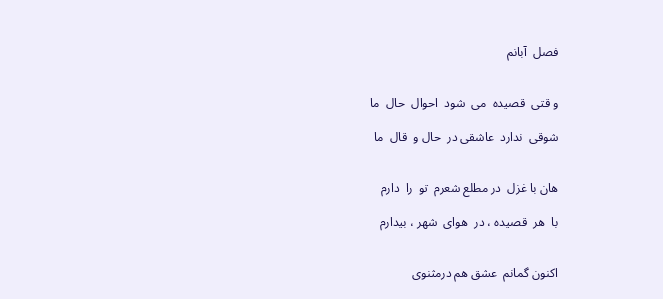فصل  آبانم


و قتی  قصیده  می  شود  احوال  حال  ما

شوقی  ندارد  عاشقی در  حال و  قال  ما


هان با غزل  در مطلع شعرم  تو  را  دارم

با  هر  قصیده ، در  هوای  شهر ، بیدارم


اکنون گمانم  عشق هم درمثنوی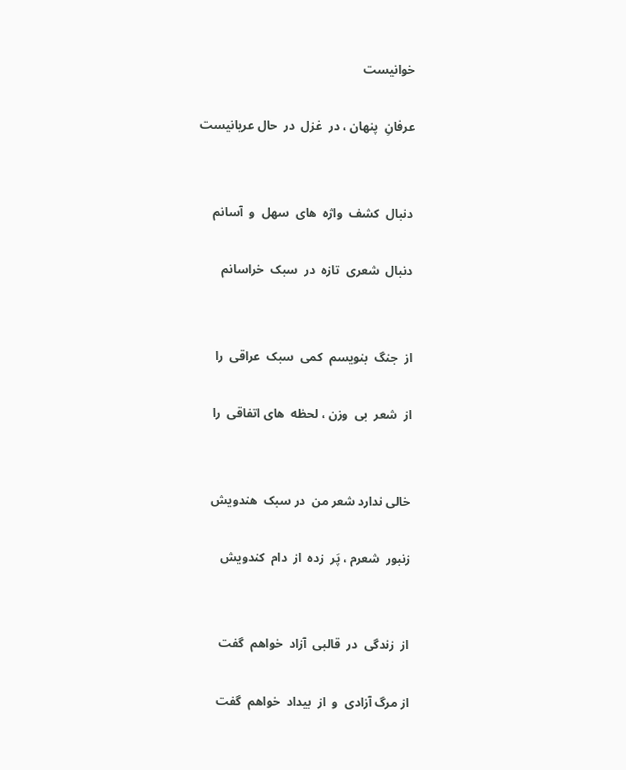خوانیست

عرفانِ  پنهان ، در  غزل  در  حال عریانیست


دنبال  کشف  واژه  های  سهل  و  آسانم

دنبال  شعری  تازه  در  سبک  خراسانم


از  جنگ  بنویسم  کمی  سبک  عراقی  را

از  شعر  بی  وزن ، لحظه  های اتفاقی  را


خالی ندارد شعر من  در سبک  هندویش

زنبور  شعرم ، پَر  زده  از  دام  کندویش


از  زندگی  در  قالبی  آزاد  خواهم  گفت

از مرگ آزادی  و  از  بیداد  خواهم  گفت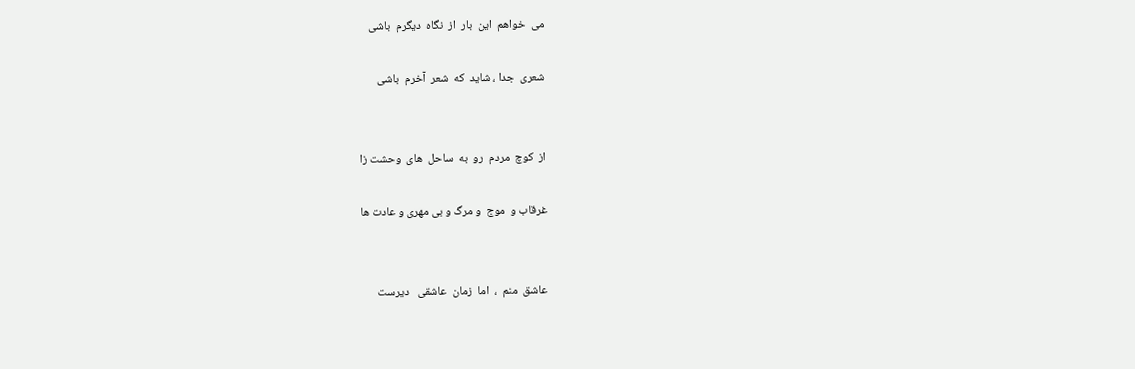می  خواهم  این  بار  از  نگاه  دیگرم  باشی

شعری  جدا ، شاید  که  شعر  آخرم  باشی


از  کوچ  مردم  رو  به  ساحل  های  وحشت زا

غرقاب و  موج  و مرگ و بی مهری و عادت ها


عاشق  منم  ،  اما  زمان  عاشقی   دیرست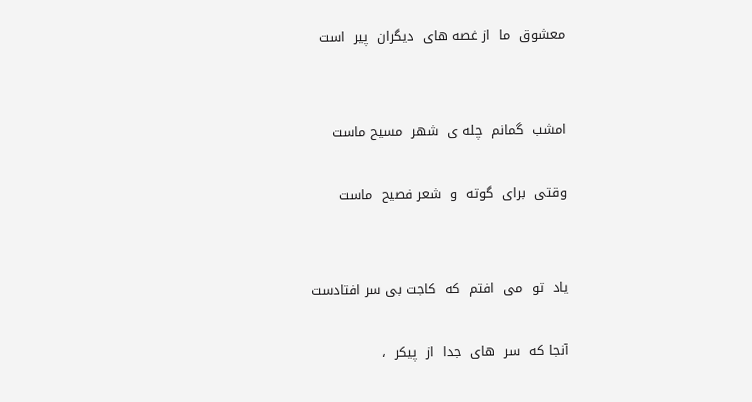معشوق  ما  از غصه های  دیگران  پیر  است


امشب  گمانم  چله ی  شهر  مسیح ماست

وقتی  برای  گوته  و  شعر فصیح  ماست


یاد  تو  می  افتم  که  کاجت بی سر افتادست

آنجا که  سر  های  جدا  از  پیکر  ،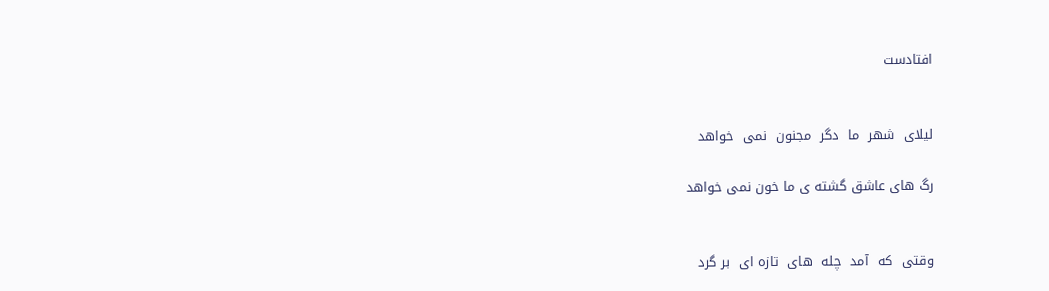افتادست


لیلای  شهر  ما  دگر  مجنون  نمی  خواهد

رگ های عاشق گشته ی ما خون نمی خواهد


وقتی  که  آمد  چله  های  تازه ای  بر گرد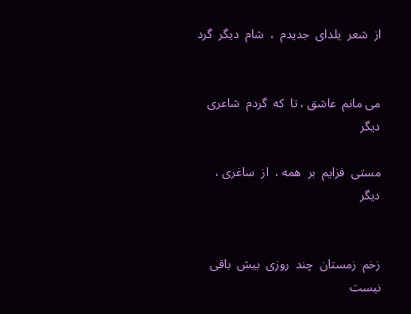از  شعر  یلدای  جدیدم  ،  شام  دیگر  گرد


می مانم  عاشق ، تا  که  گردم  شاعری  دیگر

مستی  فزایم  بر  همه ،  از  ساغری ،  دیگر


زخم  زمستان  چند  روزی  بیش  باقی  نیست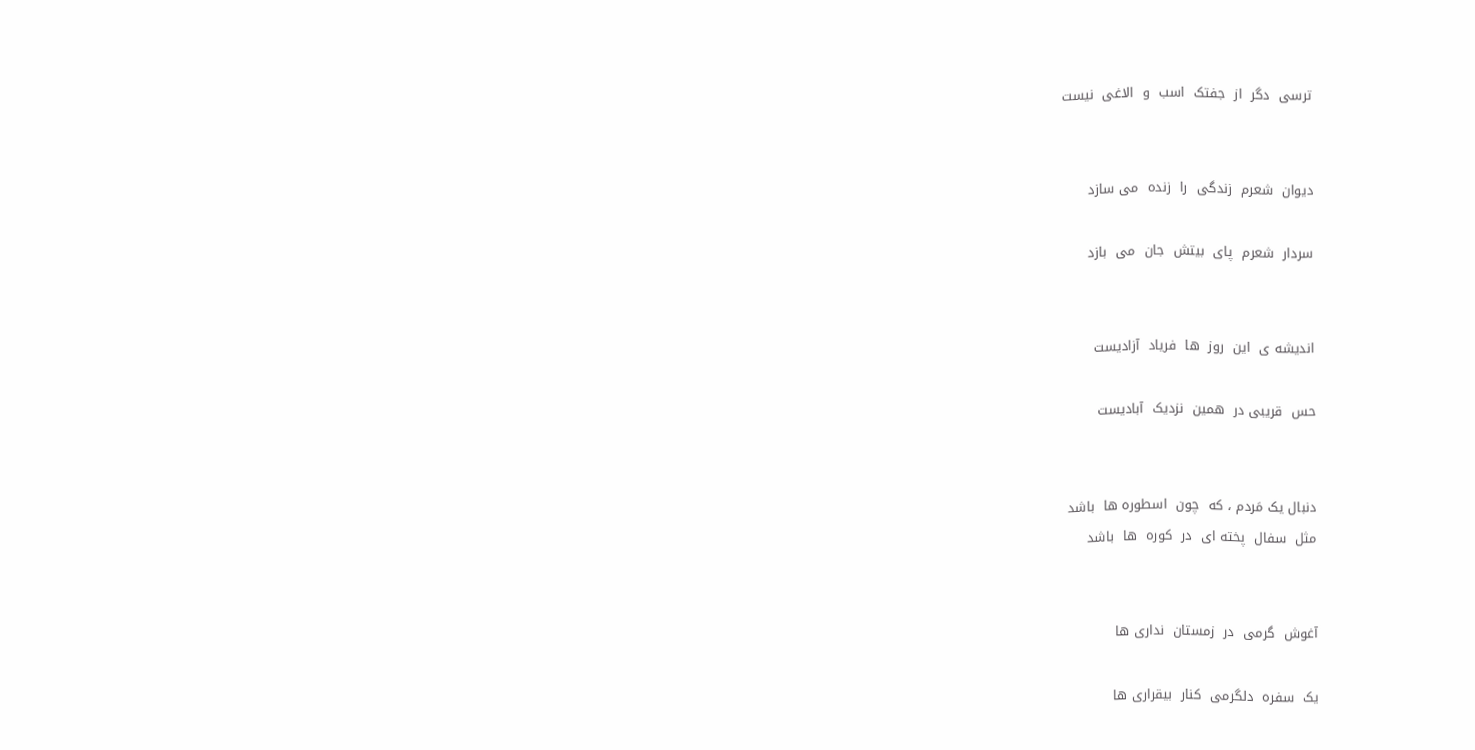ترسی  دگر  از  جفتک  اسب  و  الاغی  نیست


دیوان  شعرم  زندگی  را  زنده  می سازد

سردار  شعرم  پای  بیتش  جان  می  بازد


اندیشه ی  این  روز  ها  فریاد  آزادیست

حس  قریبی در  همین  نزدیک  آبادیست


دنبال یک مَردم ، که  چون  اسطوره ها  باشد
مثل  سفال  پخته ای  در  کوره  ها  باشد


آغوش  گرمی  در  زمستان  نداری ها

یک  سفره  دلگرمی  کنار  بیقراری ها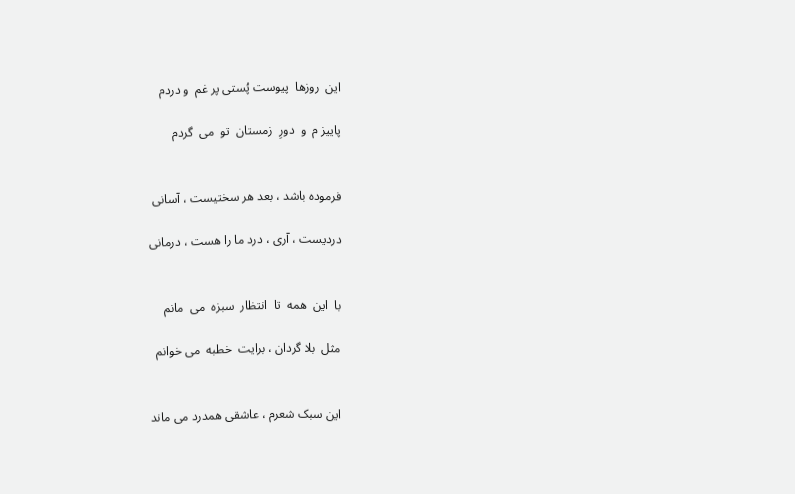این  روزها  پیوست پُستی پر غم  و دردم

پاییز م  و  دورِ  زمستان  تو  می  گردم


فرموده باشد ، بعد هر سختیست ، آسانی

دردیست ، آری ، درد ما را هست ، درمانی


با  این  همه  تا  انتظار  سبزه  می  مانم

مثل  بلا گردان ، برایت  خطبه  می خوانم


این سبک شعرم ، عاشقی همدرد می ماند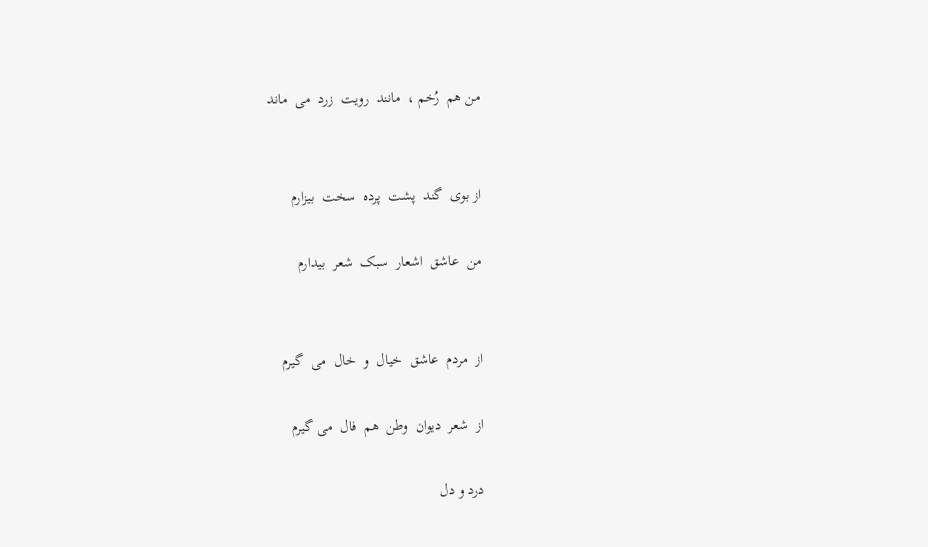من هم  رُخم ،  مانند  رویت  زرد  می  ماند


از بوی  گند  پشت  پرده  سخت  بیزارم

من  عاشق  اشعار  سبک  شعر  بیدارم


از  مردم  عاشق  خیال  و  خال  می  گیرم

از  شعر  دیوان  وطن  هم  فال  می گیرم

درد و دل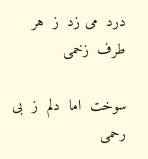درد  می زد  ز  هر  طرف  زخمی

سوخت  اما  دلم  ز  بی  رحمی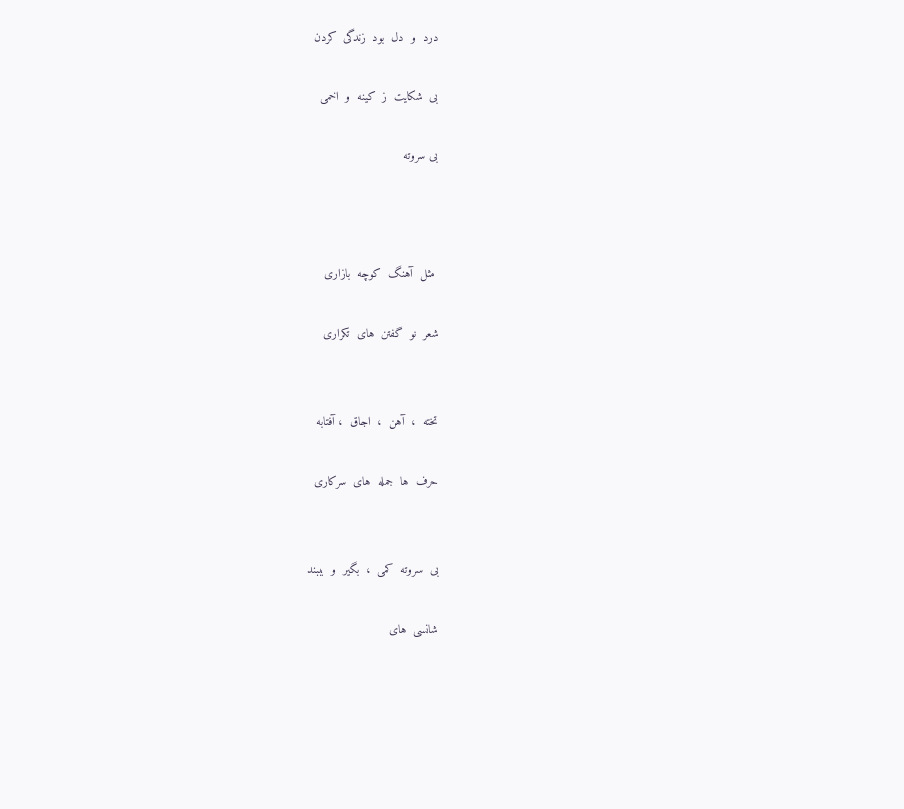درد  و  دل  بود  زندگی  کردن

بی  شکایت  ز  کینه  و  اخمی

بی سروته



 مثل  آهنگ  کوچه  بازاری

شعر  نو  گفتن  های  تکراری


تخته  ،  آهن  ،  اجاق  ، آفتابه

حرف  ها  جمله  های  سرکاری


بی  سروته  کمی  ،  بگیر  و  بببند

شانسی  های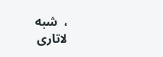،  شبه  لاتاری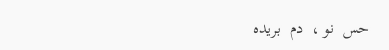حس  نو ،  دم  بریده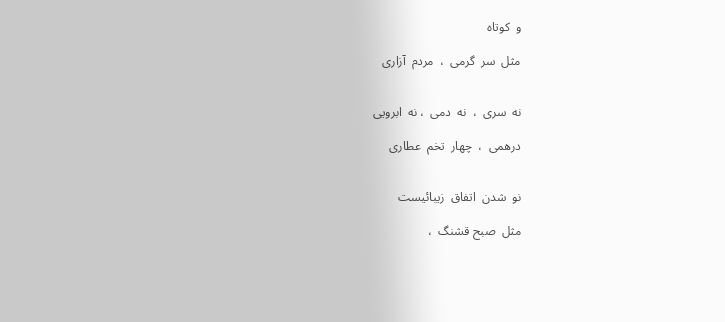و  کوتاه

مثل  سر  گرمی  ،  مردم  آزاری


نه  سری  ،  نه  دمی  ، نه  ابرویی

درهمی  ،  چهار  تخم  عطاری


نو  شدن  اتفاق  زیبائیست

مثل  صبح قشنگ  ،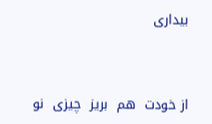بیداری


از خودت  هم  بریز  چیزی  نو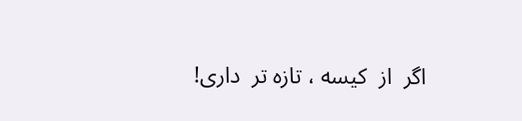اگر  از  کیسه ، تازه تر  داری!